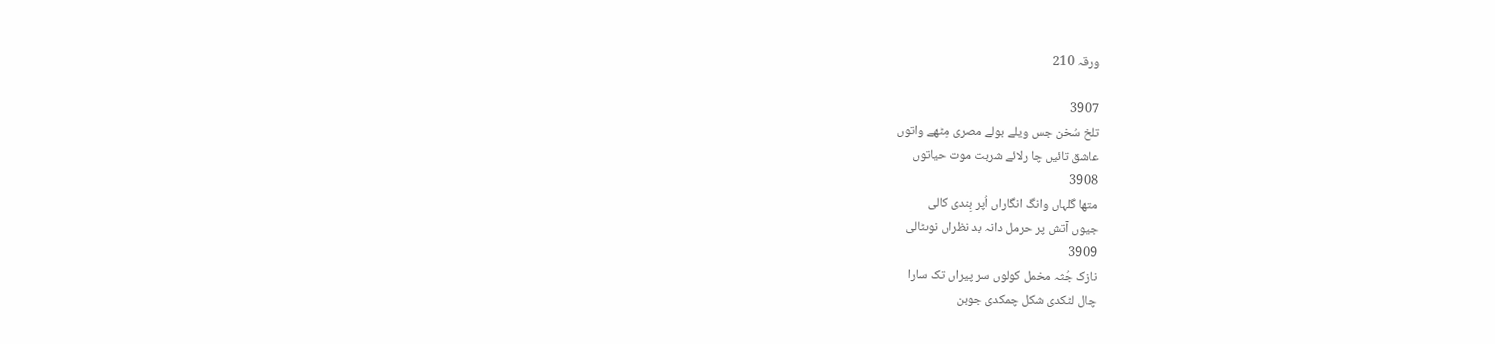ورقہ 210

3907
تلخ سُخن جس ویلے بولے مصری مِٹھے واتوں
عاشق تائیں چا رلائے شربت موت حیاتوں
3908
متھا گلہاں وانگ انگاراں اُپر بِندی کالی
جیوں آتش پر حرمل دانہ بد نظراں نوںٹالی
3909
نازک جُثہ مخمل کولوں سر پیراں تک سارا
چال لٹکدی شکل چمکدی جوبن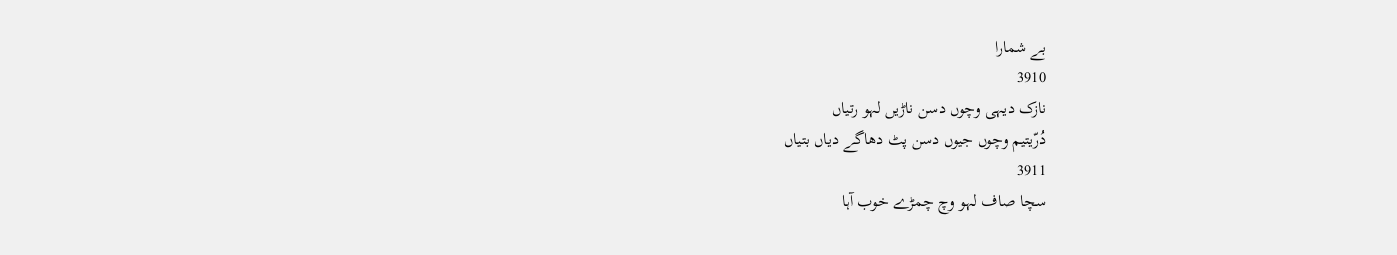بے شمارا
3910
نازک دیہی وچوں دسن ناڑیں لہو رتیاں
دُرّیتیم وچوں جیوں دسن پٹ دھاگے دیاں بتیاں
3911
سچا صاف لہو وچ چمڑے خوب آہا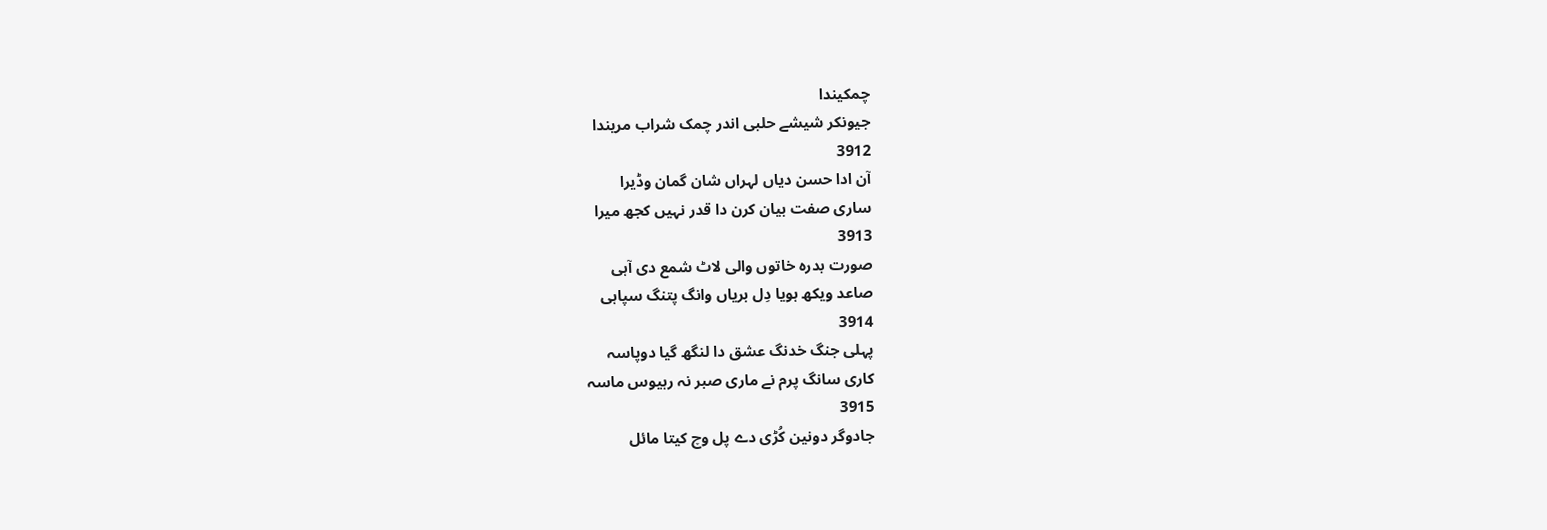چمکیندا
جیونکر شیشے حلبی اندر چمک شراب مریندا
3912
آن ادا حسن دیاں لہراں شان گمان وڈیرا
ساری صفت بیان کرن دا قدر نہیں کجھ میرا
3913
صورت بدرہ خاتوں والی لاٹ شمع دی آہی
صاعد ویکھ ہویا دِل بریاں وانگ پتنگ سپاہی
3914
پہلی جنگ خدنگ عشق دا لنگھ گیا دوپاسہ
کاری سانگ پرم نے ماری صبر نہ رہیوس ماسہ
3915
جادوگر دونین کُڑی دے پل وچ کیتا مائل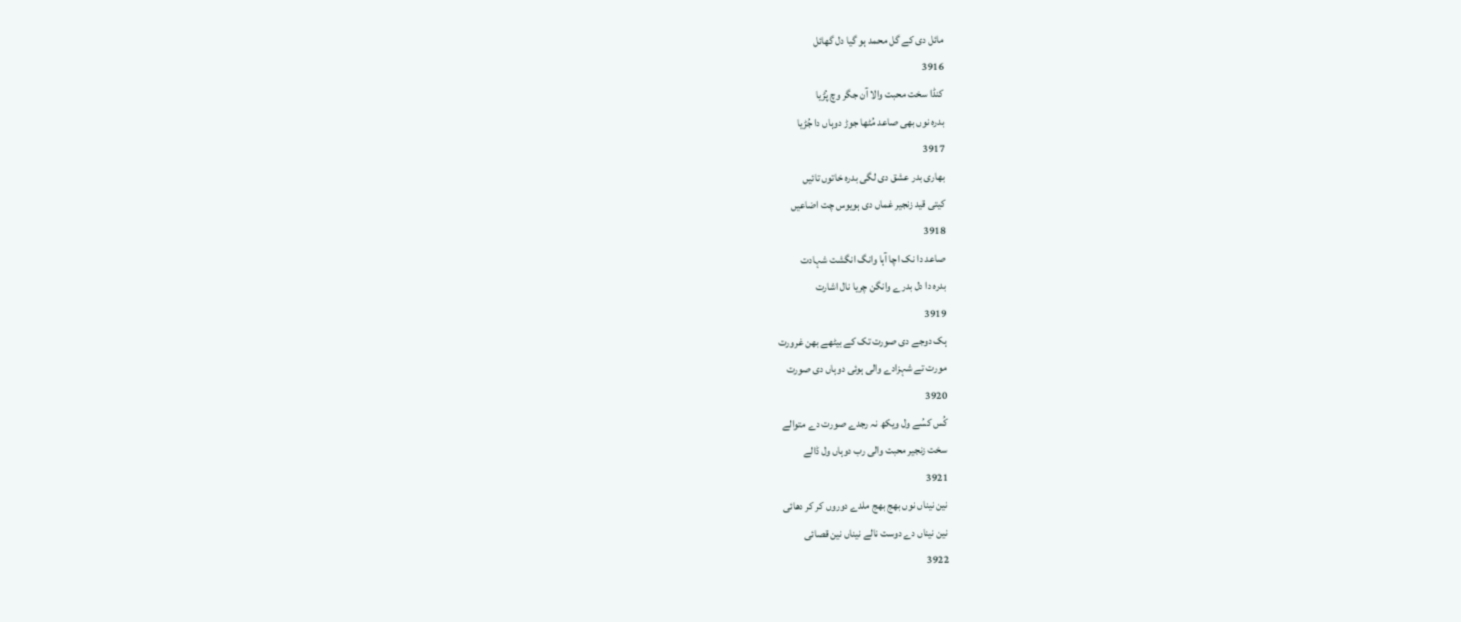مائل دی کے گل محمد ہو گیا دل گھائل
3916
کنڈا سخت محبت والا آن جگر وچ پُڑیا
بدرہ نوں بھی صاعد مُٹھا جوڑ دوہاں دا جُڑیا
3917
بھاری بدر عشق دی لگی بدرہ خاتوں تائیں
کیتی قید زنجیر غماں دی ہویوس چت اضاعیں
3918
صاعد دا نک اچا آہا وانگ انگشت شہادت
بدرہ دا دل بدرے وانگن چریا نال اشارت
3919
ہک دوجے دی صورت تک کے بیٹھے بھن غرورت
مورت تے شہزادے والی ہوئی دوہاں دی صورت
3920
کُس کسُے ول ویکھ نہ رجدے صورت دے متوالے
سخت زنجیر محبت والی رب دوہاں ول ڈالے
3921
نین نیناں نوں بھج بھج ملدے دوروں کر کر دھائی
نین نیناں دے دوست نالے نیناں نین قصائی
3922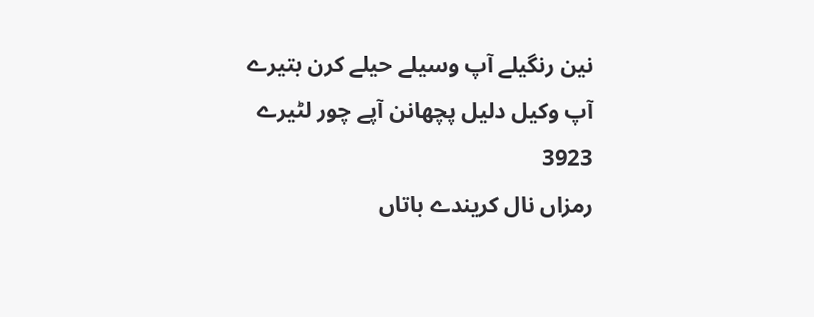نین رنگیلے آپ وسیلے حیلے کرن بتیرے
آپ وکیل دلیل پچھانن آپے چور لٹیرے
3923
رمزاں نال کریندے باتاں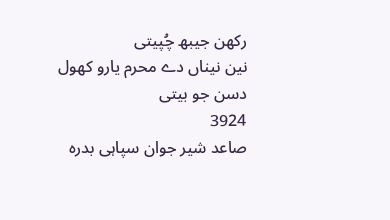رکھن جیبھ چُپیتی
نین نیناں دے محرم یارو کھول دسن جو بیتی
3924
صاعد شیر جوان سپاہی بدرہ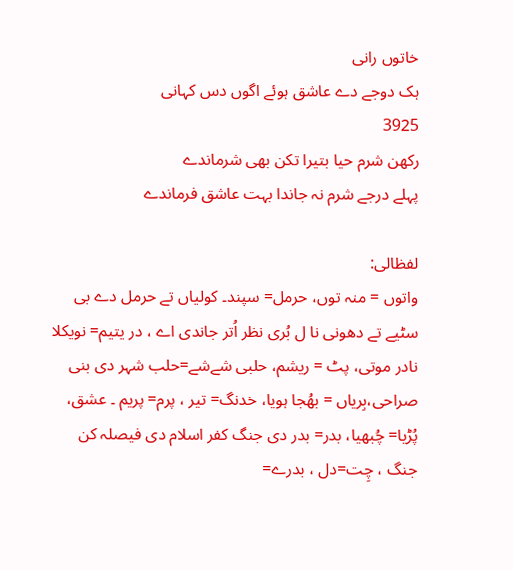خاتوں رانی
ہک دوجے دے عاشق ہوئے اگوں دس کہانی
3925
رکھن شرم حیا بتیرا تکن بھی شرماندے
پہلے درجے شرم نہ جاندا بہت عاشق فرماندے

لفظالی:
واتوں = منہ توں، حرمل= سپند۔ کولیاں تے حرمل دے بی سٹیے تے دھونی نا ل بُری نظر اُتر جاندی اے ، در یتیم= نویکلا نادر موتی، پٹ = ریشم، حلبی شےشے=حلب شہر دی بنی صراحی،بِریاں = بھُجا ہویا، خدنگ= تیر ، پرم= پریم ۔ عشق، پُڑیا= چُبھیا، بدر= بدر دی جنگ کفر اسلام دی فیصلہ کن جنگ ، چِت=دل ، بدرے=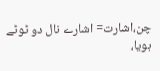چن،اشارت= اشارے نال دو ٹوٹے ہویا،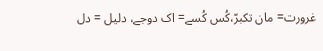غرورت= مان تکبرّ،کُس کُسے= اک دوجے، دلیل = دل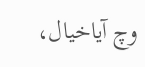وچ آیاخیال،